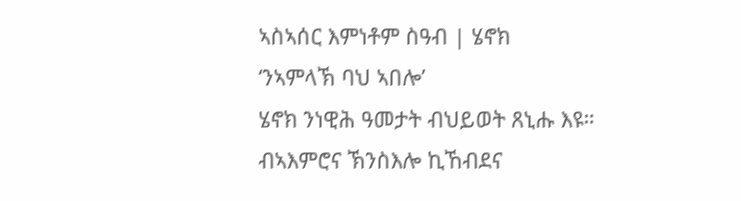ኣስኣሰር እምነቶም ስዓብ | ሄኖክ
‘ንኣምላኽ ባህ ኣበሎ’
ሄኖክ ንነዊሕ ዓመታት ብህይወት ጸኒሑ እዩ። ብኣእምሮና ኽንስእሎ ኪኸብደና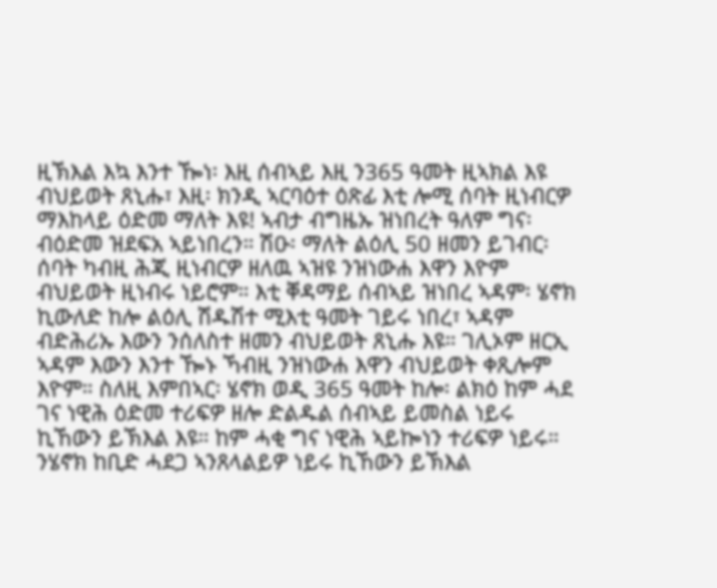ዚኽእል እኳ እንተ ዀነ፡ እዚ ሰብኣይ እዚ ን365 ዓመት ዚኣክል እዩ ብህይወት ጸኒሑ፣ እዚ፡ ክንዲ ኣርባዕተ ዕጽፊ እቲ ሎሚ ሰባት ዚነብርዎ ማእከላይ ዕድመ ማለት እዩ! ኣብታ ብግዜኡ ዝነበረት ዓለም ግና፡ ብዕድመ ዝደፍአ ኣይነበረን። ሽዑ፡ ማለት ልዕሊ 50 ዘመን ይገብር፡ ሰባት ካብዚ ሕጂ ዚነብርዎ ዘለዉ ኣዝዩ ንዝነውሐ እዋን እዮም ብህይወት ዚነብሩ ነይሮም። እቲ ቐዳማይ ሰብኣይ ዝነበረ ኣዳም፡ ሄኖክ ኪውለድ ከሎ ልዕሊ ሽዱሽተ ሚእቲ ዓመት ገይሩ ነበረ፣ ኣዳም ብድሕሪኡ እውን ንሰለስተ ዘመን ብህይወት ጸኒሑ እዩ። ገሊኦም ዘርኢ ኣዳም እውን እንተ ዀኑ ኻብዚ ንዝነውሐ እዋን ብህይወት ቀጺሎም እዮም። ስለዚ እምበኣር፡ ሄኖክ ወዲ 365 ዓመት ከሎ፡ ልክዕ ከም ሓደ ገና ነዊሕ ዕድመ ተሪፍዎ ዘሎ ድልዱል ሰብኣይ ይመስል ነይሩ ኪኸውን ይኽእል እዩ። ከም ሓቂ ግና ነዊሕ ኣይኰነን ተሪፍዎ ነይሩ።
ንሄኖክ ከቢድ ሓደጋ ኣንጸላልይዎ ነይሩ ኪኸውን ይኽእል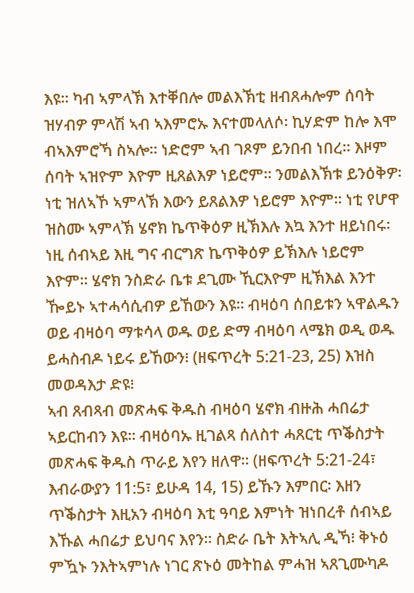እዩ። ካብ ኣምላኽ እተቐበሎ መልእኽቲ ዘብጸሓሎም ሰባት ዝሃብዎ ምላሽ ኣብ ኣእምሮኡ እናተመላለሶ፡ ኪሃድም ከሎ እሞ ብኣእምሮኻ ስኣሎ። ነድሮም ኣብ ገጾም ይንበብ ነበረ። እዞም ሰባት ኣዝዮም እዮም ዚጸልእዎ ነይሮም። ንመልእኽቱ ይንዕቅዎ፡ ነቲ ዝለኣኾ ኣምላኽ እውን ይጸልእዎ ነይሮም እዮም። ነቲ የሆዋ ዝስሙ ኣምላኽ ሄኖክ ኬጥቅዕዎ ዚኽእሉ እኳ እንተ ዘይነበሩ፡ ነዚ ሰብኣይ እዚ ግና ብርግጽ ኬጥቅዕዎ ይኽእሉ ነይሮም እዮም። ሄኖክ ንስድራ ቤቱ ደጊሙ ኺርእዮም ዚኽእል እንተ ዀይኑ ኣተሓሳሲብዎ ይኸውን እዩ። ብዛዕባ ሰበይቱን ኣዋልዱን ወይ ብዛዕባ ማቱሳላ ወዱ ወይ ድማ ብዛዕባ ላሜክ ወዲ ወዱ ይሓስብዶ ነይሩ ይኸውን፧ (ዘፍጥረት 5:21-23, 25) እዝስ መወዳእታ ድዩ፧
ኣብ ጸብጻብ መጽሓፍ ቅዱስ ብዛዕባ ሄኖክ ብዙሕ ሓበሬታ ኣይርከብን እዩ። ብዛዕባኡ ዚገልጻ ሰለስተ ሓጸርቲ ጥቕስታት መጽሓፍ ቅዱስ ጥራይ እየን ዘለዋ። (ዘፍጥረት 5:21-24፣ እብራውያን 11:5፣ ይሁዳ 14, 15) ይኹን እምበር፡ እዘን ጥቕስታት እዚአን ብዛዕባ እቲ ዓባይ እምነት ዝነበረቶ ሰብኣይ እኹል ሓበሬታ ይህባና እየን። ስድራ ቤት እትኣሊ ዲኻ፧ ቅኑዕ ምዃኑ ንእትኣምነሉ ነገር ጽኑዕ መትከል ምሓዝ ኣጸጊሙካዶ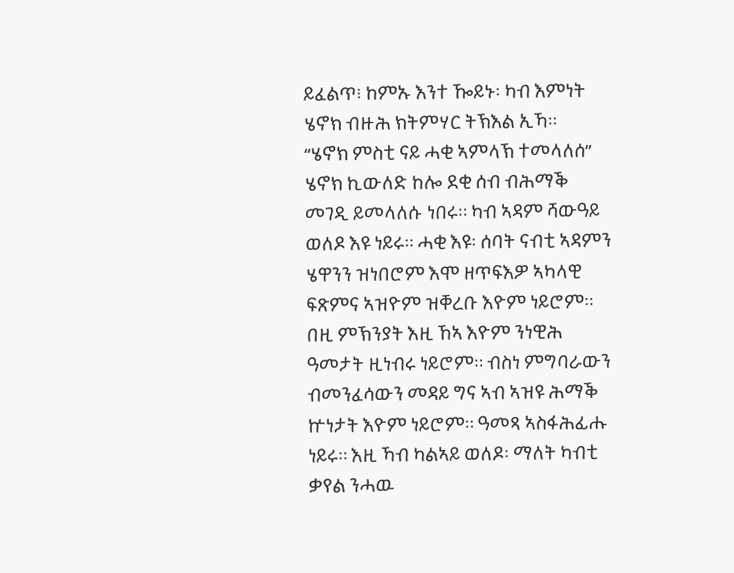ይፈልጥ፧ ከምኡ እንተ ዀይኑ፡ ካብ እምነት ሄኖክ ብዙሕ ክትምሃር ትኽእል ኢኻ።
“ሄኖክ ምስቲ ናይ ሓቂ ኣምላኽ ተመላለሰ”
ሄኖክ ኪውለድ ከሎ ደቂ ሰብ ብሕማቕ መገዲ ይመላለሱ ነበሩ። ካብ ኣዳም ሻውዓይ ወለዶ እዩ ነይሩ። ሓቂ እዩ፡ ሰባት ናብቲ ኣዳምን ሄዋንን ዝነበሮም እሞ ዘጥፍእዎ ኣካላዊ ፍጽምና ኣዝዮም ዝቐረቡ እዮም ነይሮም። በዚ ምኽንያት እዚ ኸኣ እዮም ንነዊሕ ዓመታት ዚነብሩ ነይሮም። ብስነ ምግባራውን ብመንፈሳውን መዳይ ግና ኣብ ኣዝዩ ሕማቕ ኵነታት እዮም ነይሮም። ዓመጻ ኣስፋሕፊሑ ነይሩ። እዚ ኻብ ካልኣይ ወለዶ፡ ማለት ካብቲ ቃየል ንሓዉ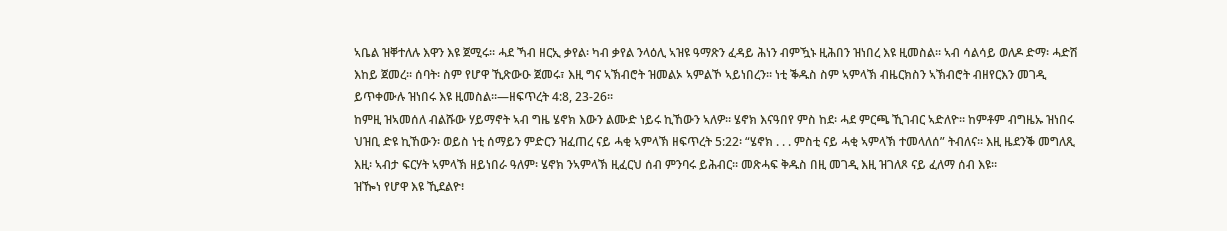ኣቤል ዝቐተለሉ እዋን እዩ ጀሚሩ። ሓደ ኻብ ዘርኢ ቃየል፡ ካብ ቃየል ንላዕሊ ኣዝዩ ዓማጽን ፈዳይ ሕነን ብምዃኑ ዚሕበን ዝነበረ እዩ ዚመስል። ኣብ ሳልሳይ ወለዶ ድማ፡ ሓድሽ እከይ ጀመረ። ሰባት፡ ስም የሆዋ ኺጽውዑ ጀመሩ፣ እዚ ግና ኣኽብሮት ዝመልኦ ኣምልኾ ኣይነበረን። ነቲ ቕዱስ ስም ኣምላኽ ብዜርክስን ኣኽብሮት ብዘየርእን መገዲ ይጥቀሙሉ ዝነበሩ እዩ ዚመስል።—ዘፍጥረት 4:8, 23-26።
ከምዚ ዝኣመሰለ ብልሹው ሃይማኖት ኣብ ግዜ ሄኖክ እውን ልሙድ ነይሩ ኪኸውን ኣለዎ። ሄኖክ እናዓበየ ምስ ከደ፡ ሓደ ምርጫ ኺገብር ኣድለዮ። ከምቶም ብግዜኡ ዝነበሩ ህዝቢ ድዩ ኪኸውን፡ ወይስ ነቲ ሰማይን ምድርን ዝፈጠረ ናይ ሓቂ ኣምላኽ ዘፍጥረት 5:22፡ “ሄኖክ . . . ምስቲ ናይ ሓቂ ኣምላኽ ተመላለሰ” ትብለና። እዚ ዜደንቕ መግለጺ እዚ፡ ኣብታ ፍርሃት ኣምላኽ ዘይነበራ ዓለም፡ ሄኖክ ንኣምላኽ ዚፈርህ ሰብ ምንባሩ ይሕብር። መጽሓፍ ቅዱስ በዚ መገዲ እዚ ዝገለጾ ናይ ፈለማ ሰብ እዩ።
ዝዀነ የሆዋ እዩ ኺደልዮ፧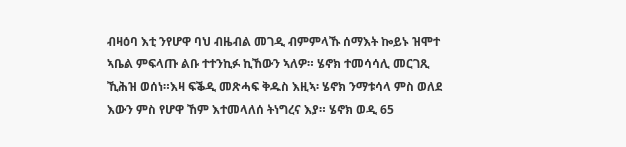ብዛዕባ እቲ ንየሆዋ ባህ ብዜብል መገዲ ብምምላኹ ሰማእት ኰይኑ ዝሞተ ኣቤል ምፍላጡ ልቡ ተተንኪፉ ኪኸውን ኣለዎ። ሄኖክ ተመሳሳሊ መርገጺ ኺሕዝ ወሰነ።እዛ ፍቕዲ መጽሓፍ ቅዱስ እዚኣ፡ ሄኖክ ንማቱሳላ ምስ ወለደ እውን ምስ የሆዋ ኸም እተመላለሰ ትነግረና እያ። ሄኖክ ወዲ 65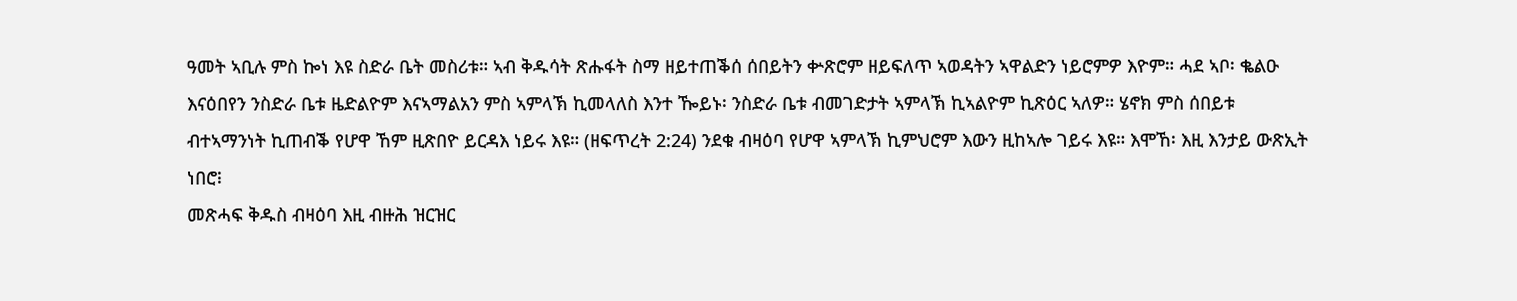ዓመት ኣቢሉ ምስ ኰነ እዩ ስድራ ቤት መስሪቱ። ኣብ ቅዱሳት ጽሑፋት ስማ ዘይተጠቕሰ ሰበይትን ቍጽሮም ዘይፍለጥ ኣወዳትን ኣዋልድን ነይሮምዎ እዮም። ሓደ ኣቦ፡ ቈልዑ እናዕበየን ንስድራ ቤቱ ዜድልዮም እናኣማልአን ምስ ኣምላኽ ኪመላለስ እንተ ዀይኑ፡ ንስድራ ቤቱ ብመገድታት ኣምላኽ ኪኣልዮም ኪጽዕር ኣለዎ። ሄኖክ ምስ ሰበይቱ ብተኣማንነት ኪጠብቕ የሆዋ ኸም ዚጽበዮ ይርዳእ ነይሩ እዩ። (ዘፍጥረት 2:24) ንደቁ ብዛዕባ የሆዋ ኣምላኽ ኪምህሮም እውን ዚከኣሎ ገይሩ እዩ። እሞኸ፡ እዚ እንታይ ውጽኢት ነበሮ፧
መጽሓፍ ቅዱስ ብዛዕባ እዚ ብዙሕ ዝርዝር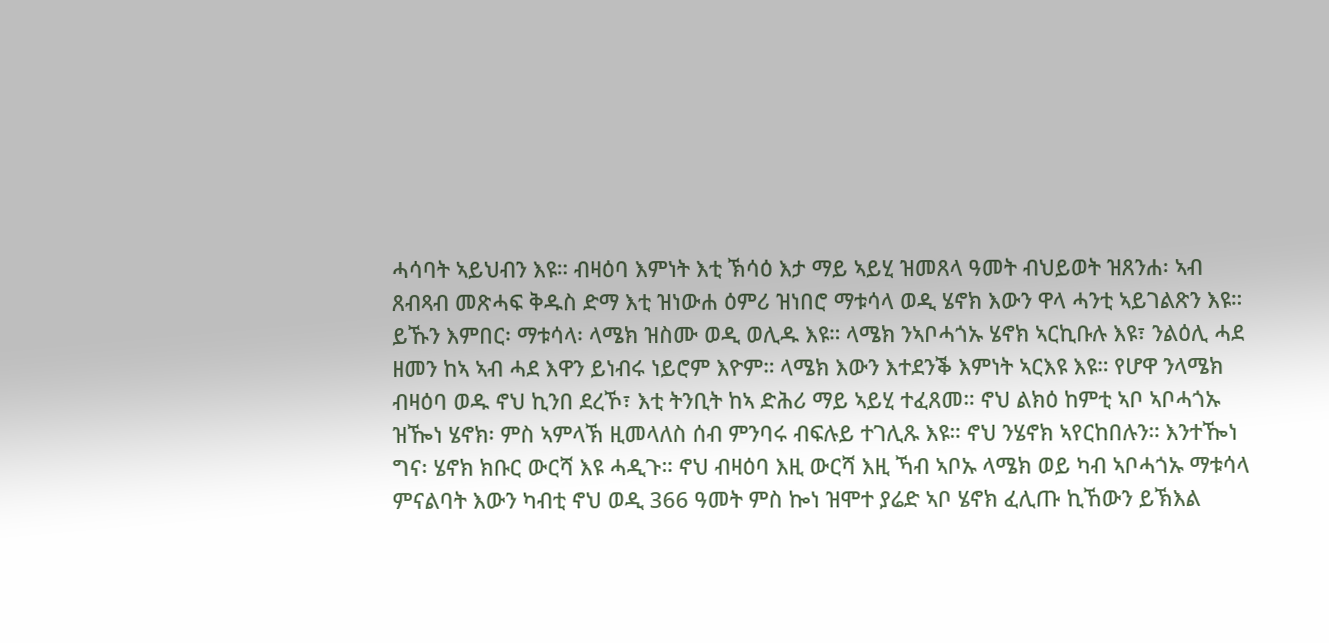ሓሳባት ኣይህብን እዩ። ብዛዕባ እምነት እቲ ኽሳዕ እታ ማይ ኣይሂ ዝመጸላ ዓመት ብህይወት ዝጸንሐ፡ ኣብ ጸብጻብ መጽሓፍ ቅዱስ ድማ እቲ ዝነውሐ ዕምሪ ዝነበሮ ማቱሳላ ወዲ ሄኖክ እውን ዋላ ሓንቲ ኣይገልጽን እዩ። ይኹን እምበር፡ ማቱሳላ፡ ላሜክ ዝስሙ ወዲ ወሊዱ እዩ። ላሜክ ንኣቦሓጎኡ ሄኖክ ኣርኪቡሉ እዩ፣ ንልዕሊ ሓደ ዘመን ከኣ ኣብ ሓደ እዋን ይነብሩ ነይሮም እዮም። ላሜክ እውን እተደንቕ እምነት ኣርእዩ እዩ። የሆዋ ንላሜክ ብዛዕባ ወዱ ኖህ ኪንበ ደረኾ፣ እቲ ትንቢት ከኣ ድሕሪ ማይ ኣይሂ ተፈጸመ። ኖህ ልክዕ ከምቲ ኣቦ ኣቦሓጎኡ ዝዀነ ሄኖክ፡ ምስ ኣምላኽ ዚመላለስ ሰብ ምንባሩ ብፍሉይ ተገሊጹ እዩ። ኖህ ንሄኖክ ኣየርከበሉን። እንተዀነ ግና፡ ሄኖክ ክቡር ውርሻ እዩ ሓዲጉ። ኖህ ብዛዕባ እዚ ውርሻ እዚ ኻብ ኣቦኡ ላሜክ ወይ ካብ ኣቦሓጎኡ ማቱሳላ ምናልባት እውን ካብቲ ኖህ ወዲ 366 ዓመት ምስ ኰነ ዝሞተ ያሬድ ኣቦ ሄኖክ ፈሊጡ ኪኸውን ይኽእል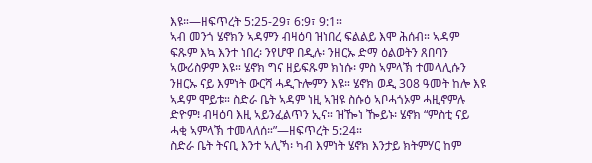እዩ።—ዘፍጥረት 5:25-29፣ 6:9፣ 9:1።
ኣብ መንጎ ሄኖክን ኣዳምን ብዛዕባ ዝነበረ ፍልልይ እሞ ሕሰብ። ኣዳም ፍጹም እኳ እንተ ነበረ፡ ንየሆዋ በዲሉ፡ ንዘርኡ ድማ ዕልወትን ጸበባን ኣውሪስዎም እዩ። ሄኖክ ግና ዘይፍጹም ክነሱ፡ ምስ ኣምላኽ ተመላሊሱን ንዘርኡ ናይ እምነት ውርሻ ሓዲጉሎምን እዩ። ሄኖክ ወዲ 308 ዓመት ከሎ እዩ ኣዳም ሞይቱ። ስድራ ቤት ኣዳም ነዚ ኣዝዩ ስሱዕ ኣቦሓጎኦም ሓዚኖምሉ ድዮም፧ ብዛዕባ እዚ ኣይንፈልጥን ኢና። ዝዀነ ዀይኑ፡ ሄኖክ “ምስቲ ናይ ሓቂ ኣምላኽ ተመላለሰ።”—ዘፍጥረት 5:24።
ስድራ ቤት ትናቢ እንተ ኣሊኻ፡ ካብ እምነት ሄኖክ እንታይ ክትምሃር ከም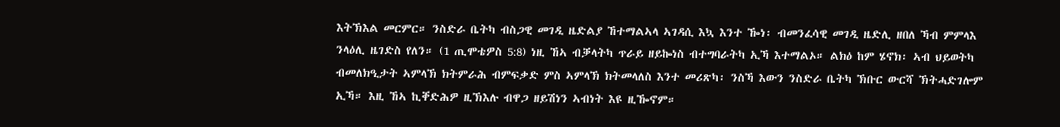እትኽእል መርምር። ንስድራ ቤትካ ብስጋዊ መገዲ ዜድልያ ኸተማልኣላ ኣገዳሲ እኳ እንተ ዀነ፡ ብመንፈሳዊ መገዲ ዜድሊ ዘበለ ኻብ ምምላእ ንላዕሊ ዜገድስ የለን። (1 ጢሞቴዎስ 5:8) ነዚ ኸኣ ብቓላትካ ጥራይ ዘይኰነስ ብተግባራትካ ኢኻ እተማልኦ። ልክዕ ከም ሄኖክ፡ ኣብ ህይወትካ ብመለክዒታት ኣምላኽ ክትምራሕ ብምፍቃድ ምስ ኣምላኽ ክትመላለስ እንተ መሪጽካ፡ ንስኻ እውን ንስድራ ቤትካ ኽቡር ውርሻ ኽትሓድገሎም ኢኻ። እዚ ኸኣ ኪቐድሕዎ ዚኽእሉ ብዋጋ ዘይሽነን ኣብነት እዩ ዚዀኖም።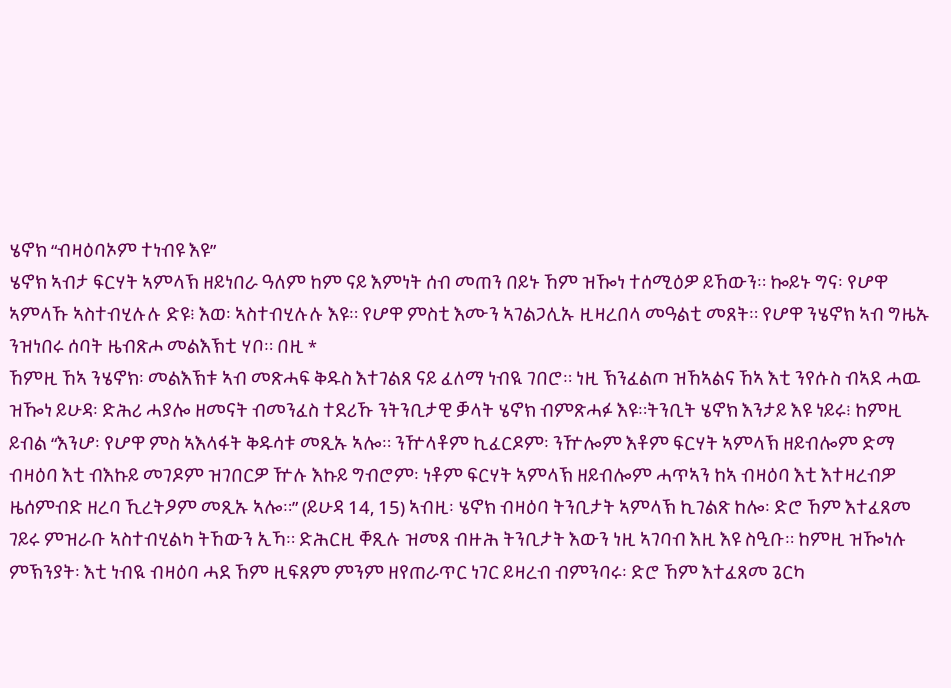ሄኖክ “ብዛዕባኦም ተነብዩ እዩ”
ሄኖክ ኣብታ ፍርሃት ኣምላኽ ዘይነበራ ዓለም ከም ናይ እምነት ሰብ መጠን በይኑ ኸም ዝዀነ ተሰሚዕዎ ይኸውን። ኰይኑ ግና፡ የሆዋ ኣምላኹ ኣስተብሂሉሉ ድዩ፧ እወ፡ ኣስተብሂሉሉ እዩ። የሆዋ ምስቲ እሙን ኣገልጋሊኡ ዚዛረበላ መዓልቲ መጸት። የሆዋ ንሄኖክ ኣብ ግዜኡ ንዝነበሩ ሰባት ዜብጽሖ መልእኽቲ ሃቦ። በዚ *
ኸምዚ ኸኣ ንሄኖክ፡ መልእኽቱ ኣብ መጽሓፍ ቅዱስ እተገልጸ ናይ ፈለማ ነብዪ ገበሮ። ነዚ ኽንፈልጦ ዝኸኣልና ኸኣ እቲ ንየሱስ ብኣደ ሓዉ ዝዀነ ይሁዳ፡ ድሕሪ ሓያሎ ዘመናት ብመንፈስ ተደሪኹ ንትንቢታዊ ቓላት ሄኖክ ብምጽሓፉ እዩ።ትንቢት ሄኖክ እንታይ እዩ ነይሩ፧ ከምዚ ይብል “እንሆ፡ የሆዋ ምስ ኣእላፋት ቅዱሳቱ መጺኡ ኣሎ። ንዅላቶም ኪፈርዶም፡ ንዅሎም እቶም ፍርሃት ኣምላኽ ዘይብሎም ድማ ብዛዕባ እቲ ብእኩይ መገዶም ዝገበርዎ ዅሉ እኩይ ግብሮም፡ ነቶም ፍርሃት ኣምላኽ ዘይብሎም ሓጥኣን ከኣ ብዛዕባ እቲ እተዛረብዎ ዜሰምብድ ዘረባ ኺረትዖም መጺኡ ኣሎ።” (ይሁዳ 14, 15) ኣብዚ፡ ሄኖክ ብዛዕባ ትንቢታት ኣምላኽ ኪገልጽ ከሎ፡ ድሮ ኸም እተፈጸመ ገይሩ ምዝራቡ ኣስተብሂልካ ትኸውን ኢኻ። ድሕርዚ ቐጺሉ ዝመጸ ብዙሕ ትንቢታት እውን ነዚ ኣገባብ እዚ እዩ ስዒቡ። ከምዚ ዝዀነሉ ምኽንያት፡ እቲ ነብዪ ብዛዕባ ሓደ ኸም ዚፍጸም ምንም ዘየጠራጥር ነገር ይዛረብ ብምንባሩ፡ ድሮ ኸም እተፈጸመ ጌርካ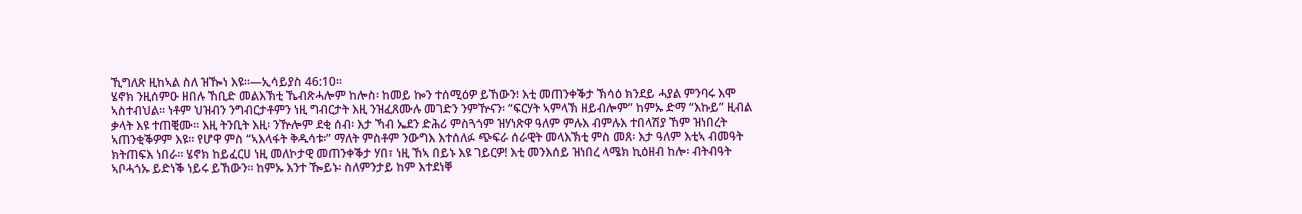ኺግለጽ ዚከኣል ስለ ዝዀነ እዩ።—ኢሳይያስ 46:10።
ሄኖክ ንዚሰምዑ ዘበሉ ኸቢድ መልእኽቲ ኼብጽሓሎም ከሎስ፡ ከመይ ኰን ተሰሚዕዎ ይኸውን፧ እቲ መጠንቀቕታ ኽሳዕ ክንደይ ሓያል ምንባሩ እሞ ኣስተብህል። ነቶም ህዝብን ንግብርታቶምን ነዚ ግብርታት እዚ ንዝፈጸሙሉ መገድን ንምዅናን፡ “ፍርሃት ኣምላኽ ዘይብሎም” ከምኡ ድማ “እኩይ” ዚብል ቃላት እዩ ተጠቒሙ። እዚ ትንቢት እዚ፡ ንዅሎም ደቂ ሰብ፡ እታ ኻብ ኤደን ድሕሪ ምስጓጎም ዝሃነጽዋ ዓለም ምሉእ ብምሉእ ተበላሽያ ኸም ዝነበረት ኣጠንቂቕዎም እዩ። የሆዋ ምስ “ኣእላፋት ቅዱሳቱ፡” ማለት ምስቶም ንውግእ እተሰለፉ ጭፍራ ሰራዊት መላእኽቲ ምስ መጸ፡ እታ ዓለም እቲኣ ብመዓት ክትጠፍእ ነበራ። ሄኖክ ከይፈርሀ ነዚ መለኮታዊ መጠንቀቕታ ሃበ፣ ነዚ ኸኣ በይኑ እዩ ገይርዎ! እቲ መንእሰይ ዝነበረ ላሜክ ኪዕዘብ ከሎ፡ ብትብዓት ኣቦሓጎኡ ይድነቕ ነይሩ ይኸውን። ከምኡ እንተ ዀይኑ፡ ስለምንታይ ከም እተደነቐ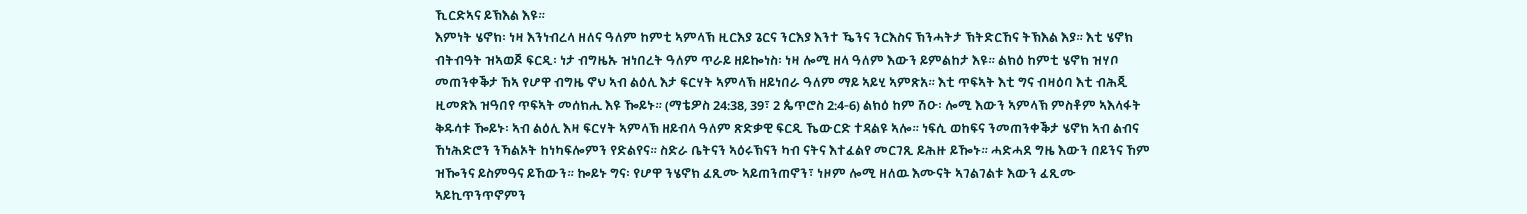ኺርድኣና ይኽእል እዩ።
እምነት ሄኖክ፡ ነዛ እንነብረላ ዘለና ዓለም ከምቲ ኣምላኽ ዚርእያ ጌርና ንርእያ እንተ ዄንና ንርእስና ኽንሓትታ ኽትድርኸና ትኽእል እያ። እቲ ሄኖክ ብትብዓት ዝኣወጆ ፍርዲ፡ ነታ ብግዜኡ ዝነበረት ዓለም ጥራይ ዘይኰነስ፡ ነዛ ሎሚ ዘላ ዓለም እውን ይምልከታ እዩ። ልክዕ ከምቲ ሄኖክ ዝሃቦ መጠንቀቕታ ኸኣ የሆዋ ብግዜ ኖህ ኣብ ልዕሊ እታ ፍርሃት ኣምላኽ ዘይነበራ ዓለም ማይ ኣይሂ ኣምጽአ። እቲ ጥፍኣት እቲ ግና ብዛዕባ እቲ ብሕጂ ዚመጽእ ዝዓበየ ጥፍኣት መሰክሒ እዩ ዀይኑ። (ማቴዎስ 24:38, 39፣ 2 ጴጥሮስ 2:4-6) ልክዕ ከም ሽዑ፡ ሎሚ እውን ኣምላኽ ምስቶም ኣእላፋት ቅዱሳቱ ዀይኑ፡ ኣብ ልዕሊ እዛ ፍርሃት ኣምላኽ ዘይብላ ዓለም ጽድቃዊ ፍርዲ ኼውርድ ተዳልዩ ኣሎ። ነፍሲ ወከፍና ንመጠንቀቕታ ሄኖክ ኣብ ልብና ኸነሕድሮን ንኻልኦት ከነካፍሎምን የድልየና። ስድራ ቤትናን ኣዕሩኽናን ካብ ናትና እተፈልየ መርገጺ ይሕዙ ይዀኑ። ሓድሓደ ግዜ እውን በይንና ኸም ዝዀንና ይስምዓና ይኸውን። ኰይኑ ግና፡ የሆዋ ንሄኖክ ፈጺሙ ኣይጠንጠኖን፣ ነዞም ሎሚ ዘለዉ እሙናት ኣገልገልቱ እውን ፈጺሙ ኣይኪጥንጥኖምን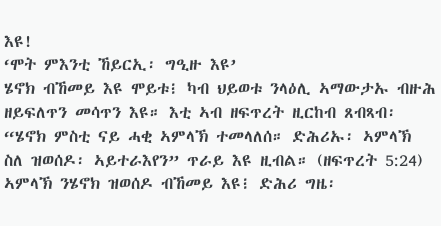እዩ!
‘ሞት ምእንቲ ኸይርኢ፡ ግዒዙ እዩ’
ሄኖክ ብኸመይ እዩ ሞይቱ፧ ካብ ህይወቱ ንላዕሊ ኣማውታኡ ብዙሕ ዘይፍለጥን መሳጥን እዩ። እቲ ኣብ ዘፍጥረት ዚርከብ ጸብጻብ፡ “ሄኖክ ምስቲ ናይ ሓቂ ኣምላኽ ተመላለሰ። ድሕሪኡ፡ ኣምላኽ ስለ ዝወሰዶ፡ ኣይተራእየን” ጥራይ እዩ ዚብል። (ዘፍጥረት 5:24) ኣምላኽ ንሄኖክ ዝወሰዶ ብኸመይ እዩ፧ ድሕሪ ግዜ፡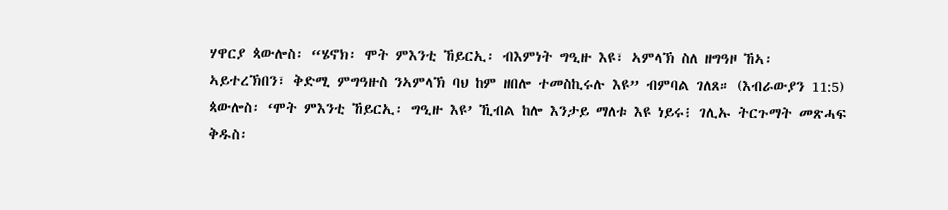ሃዋርያ ጳውሎስ፡ “ሄኖክ፡ ሞት ምእንቲ ኸይርኢ፡ ብእምነት ግዒዙ እዩ፣ ኣምላኽ ስለ ዘግዓዞ ኸኣ፡ ኣይተረኽበን፣ ቅድሚ ምግዓዙስ ንኣምላኽ ባህ ከም ዘበሎ ተመስኪሩሉ እዩ” ብምባል ገለጸ። (እብራውያን 11:5) ጳውሎስ፡ ‘ሞት ምእንቲ ኸይርኢ፡ ግዒዙ እዩ’ ኺብል ከሎ እንታይ ማለቱ እዩ ነይሩ፧ ገሊኡ ትርጉማት መጽሓፍ ቅዱስ፡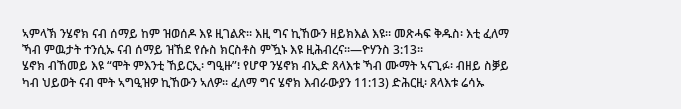ኣምላኽ ንሄኖክ ናብ ሰማይ ከም ዝወሰዶ እዩ ዚገልጽ። እዚ ግና ኪኸውን ዘይክእል እዩ። መጽሓፍ ቅዱስ፡ እቲ ፈለማ ኻብ ምዉታት ተንሲኡ ናብ ሰማይ ዝኸደ የሱስ ክርስቶስ ምዃኑ እዩ ዚሕብረና።—ዮሃንስ 3:13።
ሄኖክ ብኸመይ እዩ “ሞት ምእንቲ ኸይርኢ፡ ግዒዙ”፧ የሆዋ ንሄኖክ ብኢድ ጸላእቱ ኻብ ሙማት ኣናጊፉ፡ ብዘይ ስቓይ ካብ ህይወት ናብ ሞት ኣግዒዝዎ ኪኸውን ኣለዎ። ፈለማ ግና ሄኖክ እብራውያን 11:13) ድሕርዚ፡ ጸላእቱ ሬሳኡ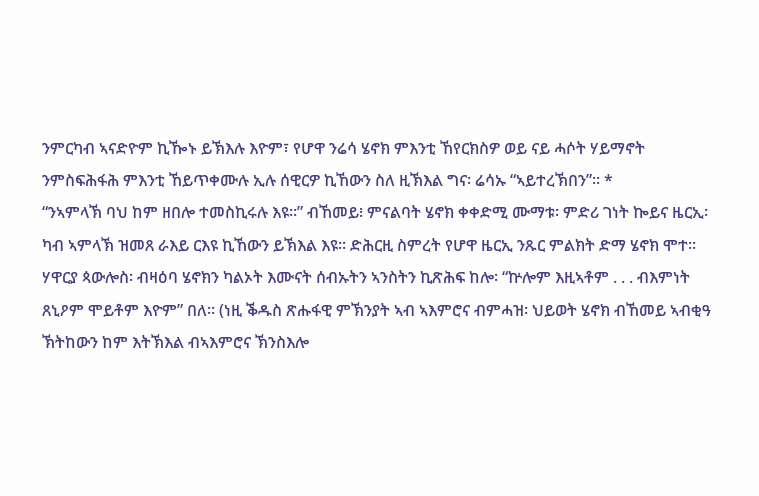ንምርካብ ኣናድዮም ኪዀኑ ይኽእሉ እዮም፣ የሆዋ ንሬሳ ሄኖክ ምእንቲ ኸየርክስዎ ወይ ናይ ሓሶት ሃይማኖት ንምስፍሕፋሕ ምእንቲ ኸይጥቀሙሉ ኢሉ ሰዊርዎ ኪኸውን ስለ ዚኽእል ግና፡ ሬሳኡ “ኣይተረኽበን”። *
“ንኣምላኽ ባህ ከም ዘበሎ ተመስኪሩሉ እዩ።” ብኸመይ፧ ምናልባት ሄኖክ ቀቀድሚ ሙማቱ፡ ምድሪ ገነት ኰይና ዜርኢ፡ ካብ ኣምላኽ ዝመጸ ራእይ ርእዩ ኪኸውን ይኽእል እዩ። ድሕርዚ ስምረት የሆዋ ዜርኢ ንጹር ምልክት ድማ ሄኖክ ሞተ። ሃዋርያ ጳውሎስ፡ ብዛዕባ ሄኖክን ካልኦት እሙናት ሰብኡትን ኣንስትን ኪጽሕፍ ከሎ፡ “ኵሎም እዚኣቶም . . . ብእምነት ጸኒዖም ሞይቶም እዮም” በለ። (ነዚ ቕዱስ ጽሑፋዊ ምኽንያት ኣብ ኣእምሮና ብምሓዝ፡ ህይወት ሄኖክ ብኸመይ ኣብቂዓ ኽትከውን ከም እትኽእል ብኣእምሮና ኽንስእሎ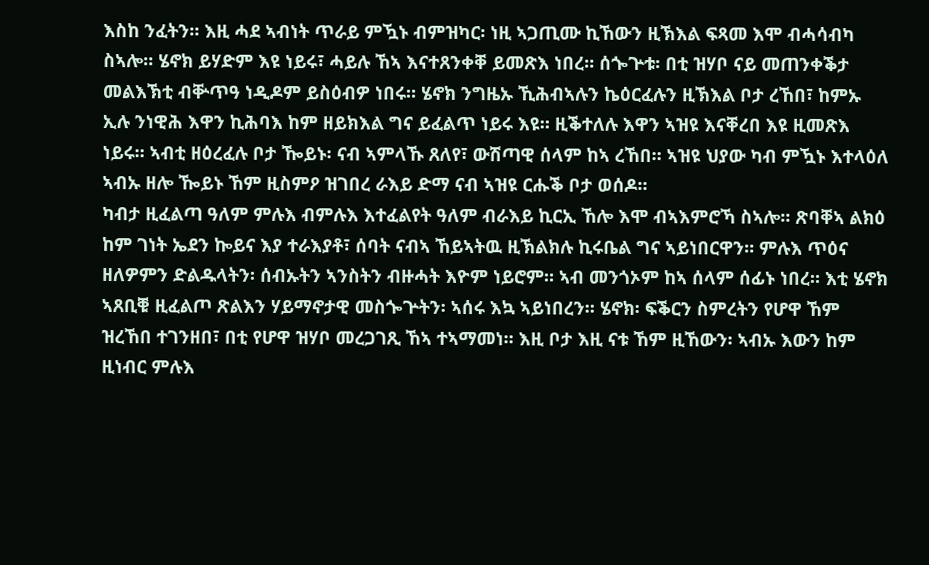እስከ ንፈትን። እዚ ሓደ ኣብነት ጥራይ ምዃኑ ብምዝካር፡ ነዚ ኣጋጢሙ ኪኸውን ዚኽእል ፍጻመ እሞ ብሓሳብካ ስኣሎ። ሄኖክ ይሃድም እዩ ነይሩ፣ ሓይሉ ኸኣ እናተጸንቀቐ ይመጽእ ነበረ። ሰጐጕቱ፡ በቲ ዝሃቦ ናይ መጠንቀቕታ መልእኽቲ ብቝጥዓ ነዲዶም ይስዕብዎ ነበሩ። ሄኖክ ንግዜኡ ኺሕብኣሉን ኬዕርፈሉን ዚኽእል ቦታ ረኸበ፣ ከምኡ ኢሉ ንነዊሕ እዋን ኪሕባእ ከም ዘይክእል ግና ይፈልጥ ነይሩ እዩ። ዚቕተለሉ እዋን ኣዝዩ እናቐረበ እዩ ዚመጽእ ነይሩ። ኣብቲ ዘዕረፈሉ ቦታ ዀይኑ፡ ናብ ኣምላኹ ጸለየ፣ ውሽጣዊ ሰላም ከኣ ረኸበ። ኣዝዩ ህያው ካብ ምዃኑ እተላዕለ ኣብኡ ዘሎ ዀይኑ ኸም ዚስምዖ ዝገበረ ራእይ ድማ ናብ ኣዝዩ ርሑቕ ቦታ ወሰዶ።
ካብታ ዚፈልጣ ዓለም ምሉእ ብምሉእ እተፈልየት ዓለም ብራእይ ኪርኢ ኸሎ እሞ ብኣእምሮኻ ስኣሎ። ጽባቐኣ ልክዕ ከም ገነት ኤደን ኰይና እያ ተራእያቶ፣ ሰባት ናብኣ ኸይኣትዉ ዚኽልክሉ ኪሩቤል ግና ኣይነበርዋን። ምሉእ ጥዕና ዘለዎምን ድልዱላትን፡ ሰብኡትን ኣንስትን ብዙሓት እዮም ነይሮም። ኣብ መንጎኦም ከኣ ሰላም ሰፊኑ ነበረ። እቲ ሄኖክ ኣጸቢቑ ዚፈልጦ ጽልእን ሃይማኖታዊ መስጐጕትን፡ ኣሰሩ እኳ ኣይነበረን። ሄኖክ፡ ፍቕርን ስምረትን የሆዋ ኸም ዝረኸበ ተገንዘበ፣ በቲ የሆዋ ዝሃቦ መረጋገጺ ኸኣ ተኣማመነ። እዚ ቦታ እዚ ናቱ ኸም ዚኸውን፡ ኣብኡ እውን ከም ዚነብር ምሉእ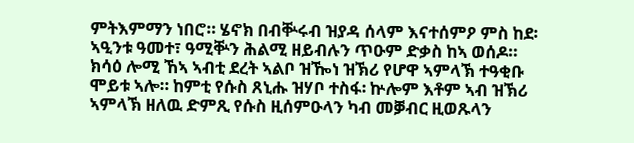ምትእምማን ነበሮ። ሄኖክ በብቝሩብ ዝያዳ ሰላም እናተሰምዖ ምስ ከደ፡ ኣዒንቱ ዓመተ፣ ዓሚቝን ሕልሚ ዘይብሉን ጥዑም ድቃስ ከኣ ወሰዶ።
ክሳዕ ሎሚ ኸኣ ኣብቲ ደረት ኣልቦ ዝዀነ ዝኽሪ የሆዋ ኣምላኽ ተዓቂቡ ሞይቱ ኣሎ። ከምቲ የሱስ ጸኒሑ ዝሃቦ ተስፋ፡ ኵሎም እቶም ኣብ ዝኽሪ ኣምላኽ ዘለዉ ድምጺ የሱስ ዚሰምዑላን ካብ መቓብር ዚወጹላን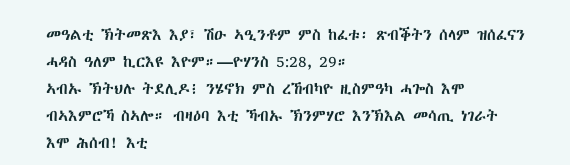መዓልቲ ኽትመጽእ እያ፣ ሽዑ ኣዒንቶም ምስ ከፈቱ፡ ጽብቕትን ሰላም ዝሰፈናን ሓዳስ ዓለም ኪርእዩ እዮም።—ዮሃንስ 5:28, 29።
ኣብኡ ኽትህሉ ትደሊዶ፧ ንሄኖክ ምስ ረኸብካዮ ዚስምዓካ ሓጐስ እሞ ብኣእምሮኻ ስኣሎ። ብዛዕባ እቲ ኻብኡ ኽንምሃሮ እንኽእል መሳጢ ነገራት እሞ ሕሰብ! እቲ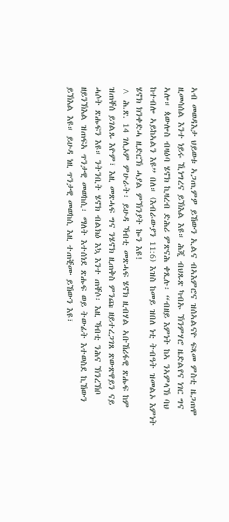ኣብ መወዳእታ ህይወቱ ኣጋጢምዎ ይኸውን ኢልና ብኣእምሮና ዝሰኣልናዮ ፍጻመ ምስቲ ዜጋጠሞ ዚመሳሰል እንተ ነይሩ ኺነግረና ይኽእል እዩ። ሕጂ ብህጹጽ ካብኡ ኽንምሃሮ ዜድልየና ነገር ግና ኣሎ። ጳውሎስ ብዛዕባ ሄኖክ ኪዛረብ ድሕሪ ምጽናሕ ቀጺሉ፡ “ብዘይ እምነት ከኣ ንኣምላኽ ባህ ከተብሎ ኣይከኣልን እዩ” በለ። (እብራውያን 11:6) እዝስ ከመይ ዝበለ ነቲ ትብዓት ዝመልኦ እምነት ሄኖክ ክንቀድሓ ዚድርኽ ሓያል ምኽንያት ኰን እዩ!
^ ሕ.ጽ. 14 ገሊኦም ምሁራት፡ ይሁዳ ኻብቲ መጽሓፍ ሄኖክ ዚብሃል ኣቡኸሪፋዊ ጽሑፍ ከም ዝጠቐሰ ይገልጹ እዮም፣ እዚ መጽሓፍ ግና ንሄኖክ ዚጠቅስ ምንጩ ዘይተረጋገጸ ጽውጽዋይን ናይ ሓሶት ጽሑፍን እዩ። ንትንቢት ሄኖክ ብልክዕ እኳ እንተ ጠቐሶ፡ እዚ ኻብቲ ንሕና ኽንረኽቦ ዘይንኽእል ዝጠፍአ ጥንታዊ መወከሲ፡ ማለት እተሰነደ ጽሑፍ ወይ ትውፊት እተወስደ ኪኸውን ይኽእል እዩ። ይሁዳ ነዚ ጥንታዊ መወከሲ እዚ ተጠቒሙ ይኸውን እዩ፣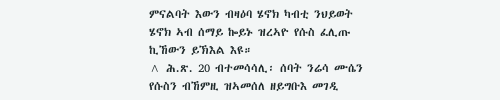ምናልባት እውን ብዛዕባ ሄኖክ ካብቲ ንህይወት ሄኖክ ኣብ ሰማይ ኰይኑ ዝረኣዮ የሱስ ፈሊጡ ኪኸውን ይኽእል እዩ።
^ ሕ.ጽ. 20 ብተመሳሳሊ፡ ሰባት ንሬሳ ሙሴን የሱስን ብኸምዚ ዝኣመሰለ ዘይግቡእ መገዲ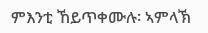ምእንቲ ኸይጥቀሙሉ፡ ኣምላኽ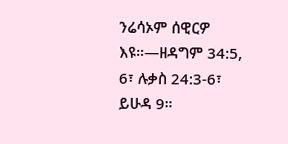ንሬሳኦም ሰዊርዎ እዩ።—ዘዳግም 34:5, 6፣ ሉቃስ 24:3-6፣ ይሁዳ 9።